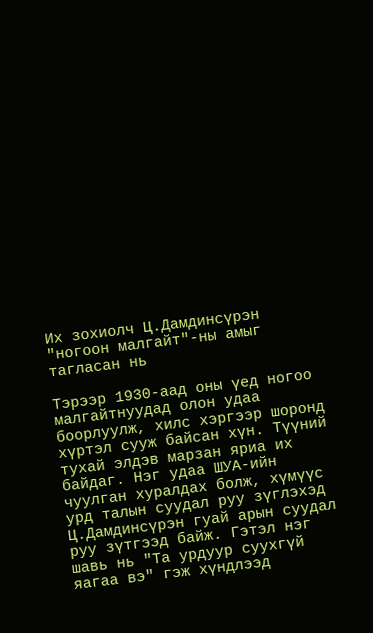Их зохиолч Ц.Дамдинсүрэн "ногоон малгайт"-ны амыг тагласан нь

Тэрээр 1930-аад оны үед ногоо малгайтнуудад олон удаа боорлуулж, хилс хэргээр шоронд хүртэл сууж байсан хүн. Түүний тухай элдэв марзан яриа их байдаг. Нэг удаа ШУА-ийн чуулган хуралдах болж, хүмүүс урд талын суудал руу зүглэхэд Ц.Дамдинсүрэн гуай арын суудал руу зүтгээд байж. Гэтэл нэг шавь нь "Та урдуур суухгүй яагаа вэ" гэж хүндлээд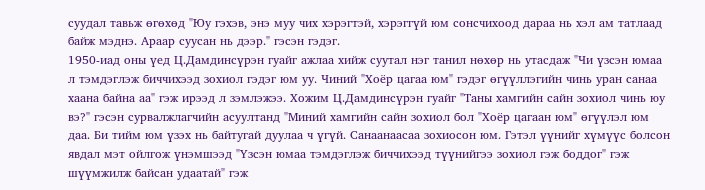суудал тавьж өгөхөд "Юу гэхэв, энэ муу чих хэрэгтэй, хэрэггүй юм сонсчихоод дараа нь хэл ам татлаад байж мэднэ. Араар суусан нь дээр." гэсэн гэдэг.
1950-иад оны үед Ц.Дамдинсүрэн гуайг ажлаа хийж суутал нэг танил нөхөр нь утасдаж "Чи үзсэн юмаа л тэмдэглэж биччихээд зохиол гэдэг юм уу. Чиний "Хоёр цагаа юм" гэдэг өгүүллэгийн чинь уран санаа хаана байна аа" гэж ирээд л зэмлэжээ. Хожим Ц.Дамдинсүрэн гуайг "Таны хамгийн сайн зохиол чинь юу вэ?" гэсэн сурвалжлагчийн асуултанд "Миний хамгийн сайн зохиол бол "Хоёр цагаан юм" өгүүлэл юм даа. Би тийм юм үзэх нь байтугай дуулаа ч үгүй. Санаанаасаа зохиосон юм. Гэтэл үүнийг хүмүүс болсон явдал мэт ойлгож үнэмшээд "Үзсэн юмаа тэмдэглэж биччихээд түүнийгээ зохиол гэж боддог" гэж шүүмжилж байсан удаатай" гэж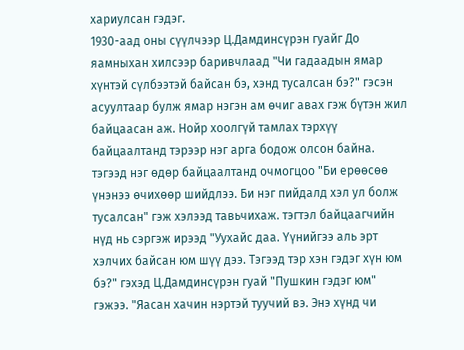хариулсан гэдэг.
1930-аад оны сүүлчээр Ц.Дамдинсүрэн гуайг До яамныхан хилсээр баривчлаад "Чи гадаадын ямар хүнтэй сүлбээтэй байсан бэ, хэнд тусалсан бэ?" гэсэн асуултаар булж ямар нэгэн ам өчиг авах гэж бүтэн жил байцаасан аж. Нойр хоолгүй тамлах тэрхүү байцаалтанд тэрээр нэг арга бодож олсон байна. тэгээд нэг өдөр байцаалтанд очмогцоо "Би ерөөсөө үнэнээ өчихөөр шийдлээ. Би нэг пийдалд хэл ул болж тусалсан" гэж хэлээд тавьчихаж. тэгтэл байцаагчийн нүд нь сэргэж ирээд "Уухайс даа. Үүнийгээ аль эрт хэлчих байсан юм шүү дээ. Тэгээд тэр хэн гэдэг хүн юм бэ?" гэхэд Ц.Дамдинсүрэн гуай "Пушкин гэдэг юм" гэжээ. "Яасан хачин нэртэй туучий вэ. Энэ хүнд чи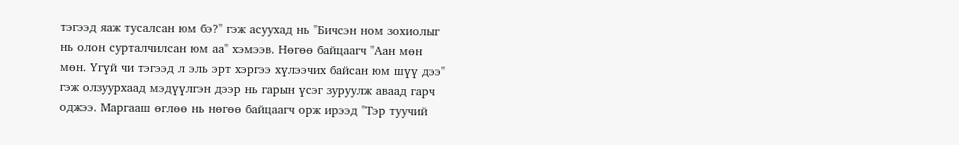тэгээд яаж тусалсан юм бэ?" гэж асуухад нь "Бичсэн ном зохиолыг нь олон сурталчилсан юм аа" хэмээв. Нөгөө байцаагч "Аан мөн мөн. Үгүй чи тэгээд л эль эрт хэргээ хүлээчих байсан юм шүү дээ" гэж олзуурхаад мэдүүлгэн дээр нь гарын үсэг зуруулж аваад гарч оджээ. Маргааш өглөө нь нөгөө байцаагч орж ирээд "Тэр туучий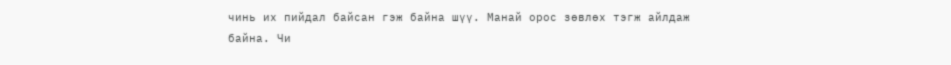чинь их пийдал байсан гэж байна шүү. Манай орос зөвлөх тэгж айлдаж байна. Чи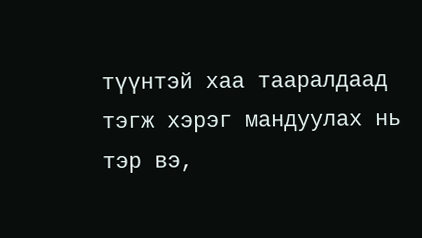түүнтэй хаа тааралдаад тэгж хэрэг мандуулах нь тэр вэ,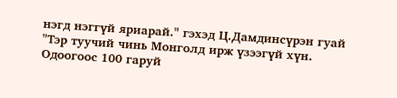нэгд нэггүй яриарай." гэхэд Ц.Дамдинсүрэн гуай "Тэр туучий чинь Монголд ирж үзээгүй хүн. Одоогоос 100 гаруй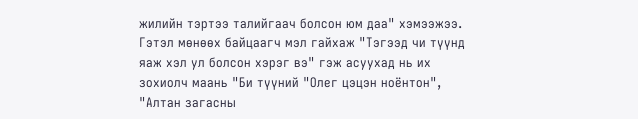жилийн тэртээ талийгаач болсон юм даа" хэмээжээ. Гэтэл мөнөөх байцаагч мэл гайхаж "Тэгээд чи түүнд яаж хэл ул болсон хэрэг вэ" гэж асуухад нь их зохиолч маань "Би түүний "Олег цэцэн ноёнтон", "Алтан загасны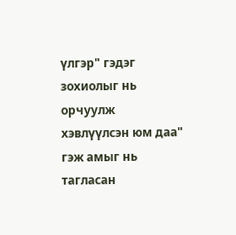үлгэр" гэдэг зохиолыг нь орчуулж хэвлүүлсэн юм даа" гэж амыг нь тагласан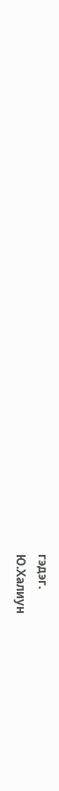гэдэг.
Ю.Халиун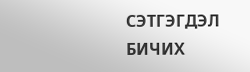СЭТГЭГДЭЛ БИЧИХ